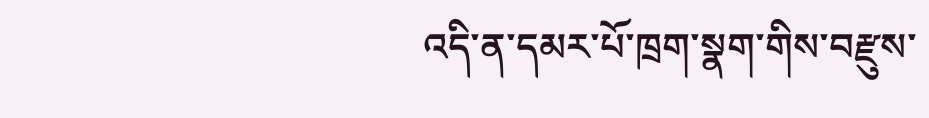འདི་ན་དམར་པོ་ཁྲག་སྣག་གིས་བརྫུས་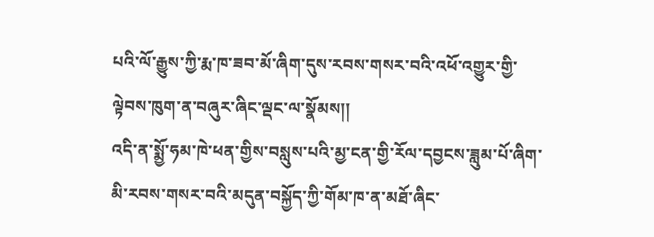པའི་ལོ་རྒྱུས་ཀྱི་རྨ་ཁ་ཟབ་མོ་ཞིག་དུས་རབས་གསར་བའི་འཕོ་འགྱུར་གྱི་ལྟེབས་ཁུག་ན་བཞུར་ཞིང་ལྡང་ལ་སྣོམས།།
འདི་ན་སྨྱོ་ཧམ་ཁེ་ཕན་གྱིས་བསླུས་པའི་མྱ་ངན་གྱི་རོལ་དབྱངས་ཟླུམ་པོ་ཞིག་མི་རབས་གསར་བའི་མདུན་བསྐྱོད་ཀྱི་གོམ་ཁ་ན་མཐོ་ཞིང་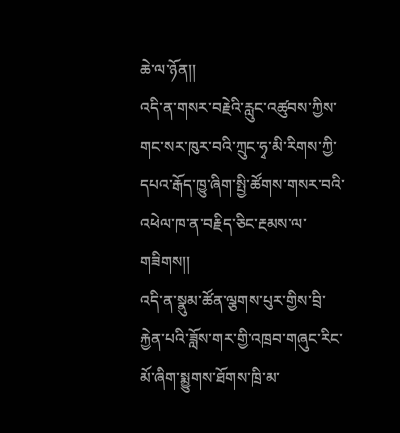ཆེ་ལ་ཉོན།།
འདི་ན་གསར་བརྗེའི་རླུང་འཚུབས་ཀྱིས་གང་སར་ཁུར་བའི་ཀྲུང་ཧྭ་མི་རིགས་ཀྱི་དཔའ་རྒོད་ཁྱུ་ཞིག་སྤྱི་ཚོགས་གསར་བའི་འཕེལ་ཁ་ན་བརྗིད་ཅིང་རྔམས་ལ་གཟིགས།།
འདི་ན་སྣུམ་ཚོན་ལྕགས་པུར་གྱིས་བྲི་རྐྱེན་པའི་ཟློས་གར་གྱི་འཁྲབ་གཞུང་རིང་མོ་ཞིག་སྨྱུགས་ཐོགས་ཁྲི་མ་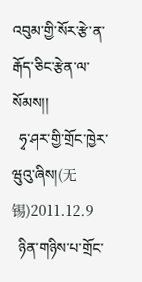འབུམ་གྱི་སོར་རྩེ་ན་རྒོད་ཅིང་རྩེན་ལ་སོམས།།
  ཧྭ་ཤར་གྱི་གྲོང་ཁྱེར་ཝུའུ་ཞིས།(无锡)2011.12.9
  ཉིན་གཉིས་པ་གྲོང་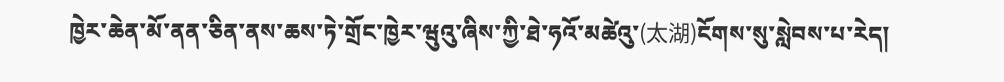ཁྱེར་ཆེན་མོ་ནན་ཅིན་ནས་ཆས་ཏེ་གྲོང་ཁྱེར་ཝུའུ་ཞིས་ཀྱི་ཐེ་ཧའོ་མཚེའུ་(太湖)ངོགས་སུ་སླེབས་པ་རེད།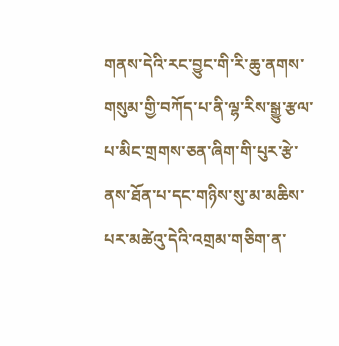གནས་དེའི་རང་བྱུང་གི་རི་ཆུ་ནགས་གསུམ་གྱི་བཀོད་པ་ནི་ལྷ་རིས་སྒྱུ་རྩལ་པ་མིང་གྲགས་ཅན་ཞིག་གི་པུར་རྩེ་ནས་ཐོན་པ་དང་གཉིས་སུ་མ་མཆིས་པར་མཚེའུ་དེའི་འགྲམ་གཅིག་ན་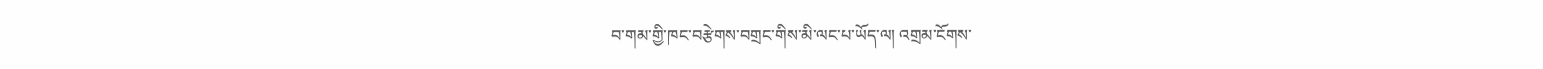བ་གམ་གྱི་ཁང་བརྩེགས་བགྲང་གིས་མི་ལང་པ་ཡོད་ལ། འགྲམ་ངོགས་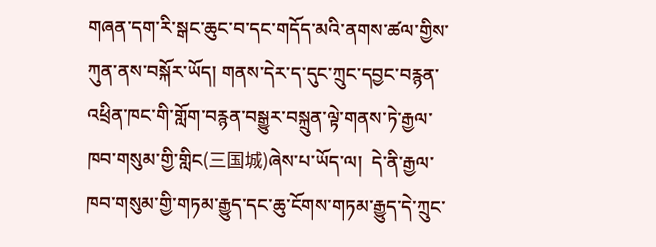གཞན་དག་རི་སྒང་ཆུང་བ་དང་གདོད་མའི་ནགས་ཚལ་གྱིས་ཀུན་ནས་བསྐོར་ཡོད། གནས་དེར་ད་དུང་ཀྲུང་དབྱང་བརྙན་འཕྲིན་ཁང་གི་གློག་བརྙན་བསྒྱུར་བསྐྲུན་ལྟེ་གནས་ཏེ་རྒྱལ་ཁབ་གསུམ་གྱི་གླིང(三国城)ཞེས་པ་ཡོད་ལ།  དེ་ནི་རྒྱལ་ཁབ་གསུམ་གྱི་གཏམ་རྒྱུད་དང་ཆུ་ངོགས་གཏམ་རྒྱུད་དེ་ཀྲུང་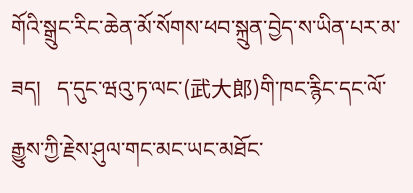གོའི་སྒྲུང་རིང་ཆེན་མོ་སོགས་ཕབ་སྐྲུན་བྱེད་ས་ཡིན་པར་མ་ཟད།   ད་དུང་ཝའུ་ཏ་ལང་(武大郎)གི་ཁང་རྙིང་དང་ལོ་རྒྱུས་ཀྱི་རྗེས་ཤུལ་གང་མང་ཡང་མཐོང་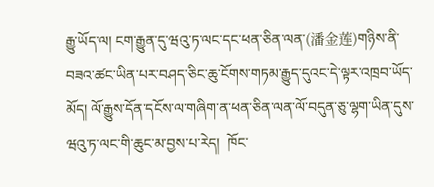རྒྱུ་ཡོད་ལ། ངག་རྒྱུན་དུ་ཝའུ་ཏ་ལང་དང་ཕན་ཅིན་ལན་(潘金莲)གཉིས་ནི་བཟའ་ཚང་ཡིན་པར་བཤད་ཅིང་ཆུ་ངོགས་གཏམ་རྒྱུད་དུའང་དེ་ལྟར་འཁྲབ་ཡོད་མོད། ལོ་རྒྱུས་དོན་དངོས་ལ་གཞིག་ན་ཕན་ཅིན་ལན་ལོ་བདུན་ཅུ་ལྷག་ཡིན་དུས་ཝའུ་ཏ་ལང་གི་ཆུང་མ་བྱས་པ་རེད།  ཁོང་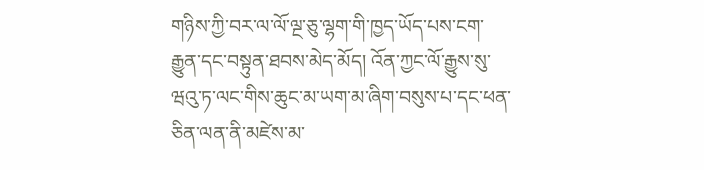གཉིས་ཀྱི་བར་ལ་ལོ་ལྔ་ཅུ་ལྷག་གི་ཁྱད་ཡོད་པས་ངག་རྒྱུན་དང་བསྟུན་ཐབས་མེད་མོད། འོན་ཀྱང་ལོ་རྒྱུས་སུ་ཝའུ་ཏ་ལང་གིས་ཆུང་མ་ཡག་མ་ཞིག་བསུས་པ་དང་ཕན་ཅིན་ལན་ནི་མཛེས་མ་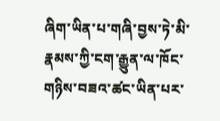ཞིག་ཡིན་པ་གཞི་བྱས་ཏེ་མི་རྣམས་ཀྱི་ངག་རྒྱུན་ལ་ཁོང་གཉིས་བཟའ་ཚང་ཡིན་པར་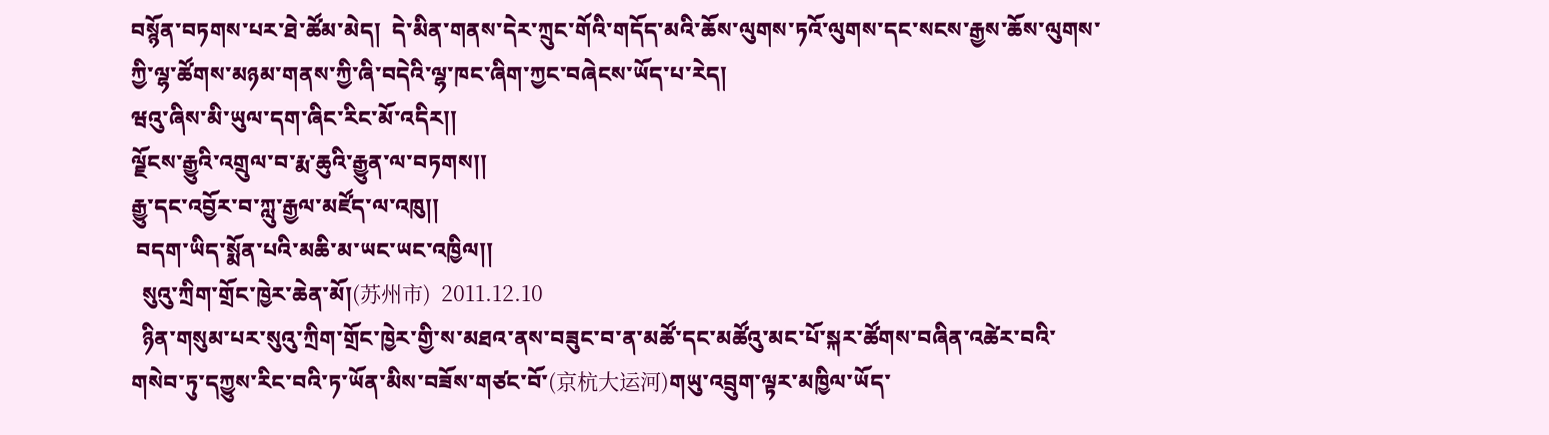བསྙོན་བཏགས་པར་ཐེ་ཚོམ་མེད།  དེ་མིན་གནས་དེར་ཀྲུང་གོའི་གདོད་མའི་ཆོས་ལུགས་ཏའོ་ལུགས་དང་སངས་རྒྱས་ཆོས་ལུགས་ཀྱི་ལྷ་ཚོགས་མཉམ་གནས་ཀྱི་ཞི་བདེའི་ལྷ་ཁང་ཞིག་ཀྱང་བཞེངས་ཡོད་པ་རེད།
ཝའུ་ཞིས་མི་ཡུལ་དག་ཞིང་རིང་མོ་འདིར།།
ལྗོངས་རྒྱུའི་འགྲུལ་བ་རྨ་ཆུའི་རྒྱུན་ལ་བཏགས།།
རྒྱུ་དང་འབྱོར་བ་ཀླུ་རྒྱལ་མཛོད་ལ་འཁུ།།
 བདག་ཡིད་སྨོན་པའི་མཆི་མ་ཡང་ཡང་འཁྱིལ།།
  སུའུ་ཀྲིག་གྲོང་ཁྱེར་ཆེན་མོ།(苏州市)  2011.12.10
  ཉིན་གསུམ་པར་སུའུ་ཀྲིག་གྲོང་ཁྱེར་གྱི་ས་མཐའ་ནས་བཟུང་བ་ན་མཚོ་དང་མཚོའུ་མང་པོ་སྐར་ཚོགས་བཞིན་འཚེར་བའི་གསེབ་ཏུ་དཀྱུས་རིང་བའི་ཏ་ཡོན་མིས་བཟོས་གཙང་བོ་(京杭大运河)གཡུ་འབྲུག་ལྟར་མཁྱིལ་ཡོད་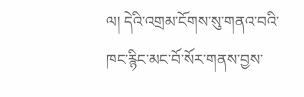ལ། དེའི་འགྲམ་ངོགས་སུ་གནའ་བའི་ཁང་རྙིང་མང་བོ་སོར་གནས་བྱས་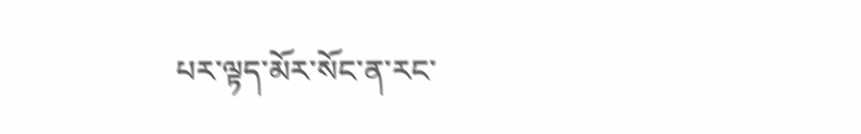པར་ལྟད་མོར་སོང་ན་རང་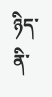ཉིད་ནི་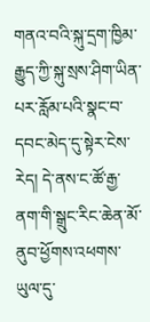གནའ་བའི་སྐུ་དྲག་ཁྱིམ་རྒྱུད་ཀྱི་སྐུ་སྲས་ཤིག་ཡིན་པར་རློམ་པའི་སྣང་བ་དབང་མེད་དུ་སྟེར་ངེས་རེད། དེ་ནས་ང་ཚོ་རྒྱ་ནག་གི་སྒྲུང་རིང་ཆེན་མོ་ནུབ་ཕྱོགས་འཕགས་ཡུལ་དུ་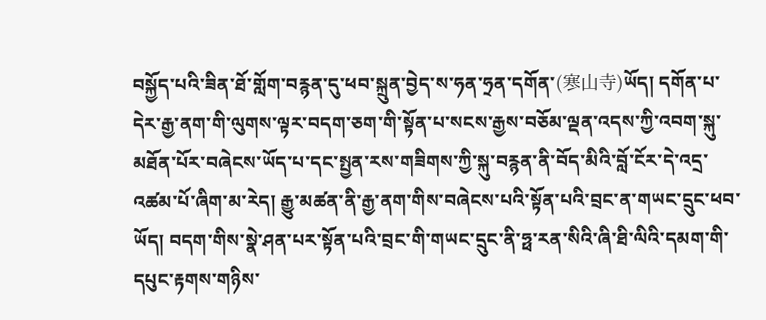བསྐྱོད་པའི་ཟིན་ཐོ་གློག་བརྙན་དུ་ཕབ་སྐྲུན་བྱེད་ས་ཧན་ཧྲན་དགོན་(寒山寺)ཡོད། དགོན་པ་དེར་རྒྱ་ནག་གི་ལུགས་ལྟར་བདག་ཅག་གི་སྟོན་པ་སངས་རྒྱས་བཅོམ་ལྡན་འདས་ཀྱི་འབག་སྐུ་མཐོན་པོར་བཞེངས་ཡོད་པ་དང་སྤྱན་རས་གཟིགས་ཀྱི་སྐུ་བརྙན་ནི་བོད་མིའི་བློ་ངོར་དེ་འདྲ་འཚམ་པོ་ཞིག་མ་རེད། རྒྱུ་མཚན་ནི་རྒྱ་ནག་གིས་བཞེངས་པའི་སྟོན་པའི་བྲང་ན་གཡང་དྲུང་ཕབ་ཡོད། བདག་གིས་སྣེ་ཤན་པར་སྟོན་པའི་བྲང་གི་གཡང་དྲུང་ནི་ཧྥ་རན་སིའི་ཞི་ཐི་ལིའི་དམག་གི་དཔུང་རྟགས་གཉིས་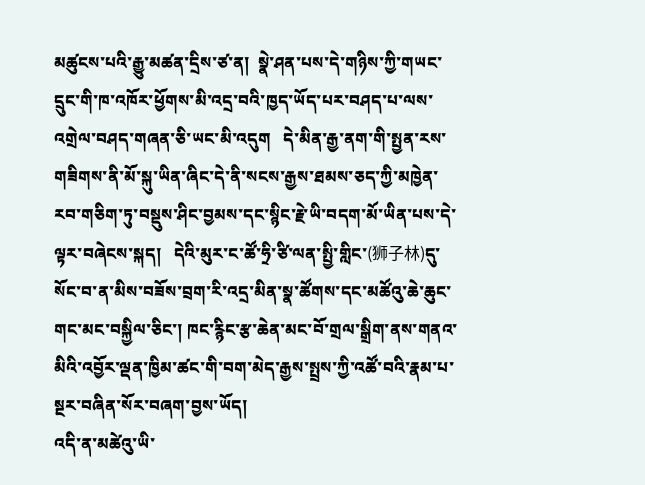མཚུངས་པའི་རྒྱུ་མཚན་དྲིས་ཙ་ན།  སྣེ་ཤན་པས་དེ་གཉིས་ཀྱི་གཡང་དྲུང་གི་ཁ་འཁོར་ཕྱོགས་མི་འདྲ་བའི་ཁྱད་ཡོད་པར་བཤད་པ་ལས་འགྲེལ་བཤད་གཞན་ཅི་ཡང་མི་འདུག   དེ་མིན་རྒྱ་ནག་གི་སྤྱན་རས་གཟིགས་ནི་མོ་སྐུ་ཡིན་ཞིང་དེ་ནི་སངས་རྒྱས་ཐམས་ཅད་ཀྱི་མཁྱེན་རབ་གཅིག་ཏུ་བསྡུས་ཤིང་བྱམས་དང་སྙིང་རྗེ་ཡི་བདག་མོ་ཡིན་པས་དེ་ལྟར་བཞེངས་སྐད།   དེའི་མུར་ང་ཚོ་ཧྲི་ཙི་ལན་སྤྱི་གླིང་(狮子林)དུ་སོང་བ་ན་མིས་བཟོས་བྲག་རི་འདྲ་མིན་སྣ་ཚོགས་དང་མཚོའུ་ཆེ་ཆུང་གང་མང་བསྐྱིལ་ཅིང་། ཁང་རྙིང་རྩ་ཆེན་མང་བོ་གྲལ་སྒྲིག་ནས་གནའ་མིའི་འབྱོར་ལྡན་ཁྱིམ་ཚང་གི་བག་མེད་རྒྱས་སྤྲས་ཀྱི་འཚོ་བའི་རྣམ་པ་སྔར་བཞིན་སོར་བཞག་བྱས་ཡོད།
འདི་ན་མཚེའུ་ཡི་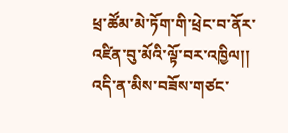ཕྲ་ཚོམ་མེ་ཏོག་གི་ཕྲེང་བ་ནོར་འཛིན་བུ་མོའི་ལྟོ་བར་འཁྱིལ།།
འདི་ན་མིས་བཟོས་གཙང་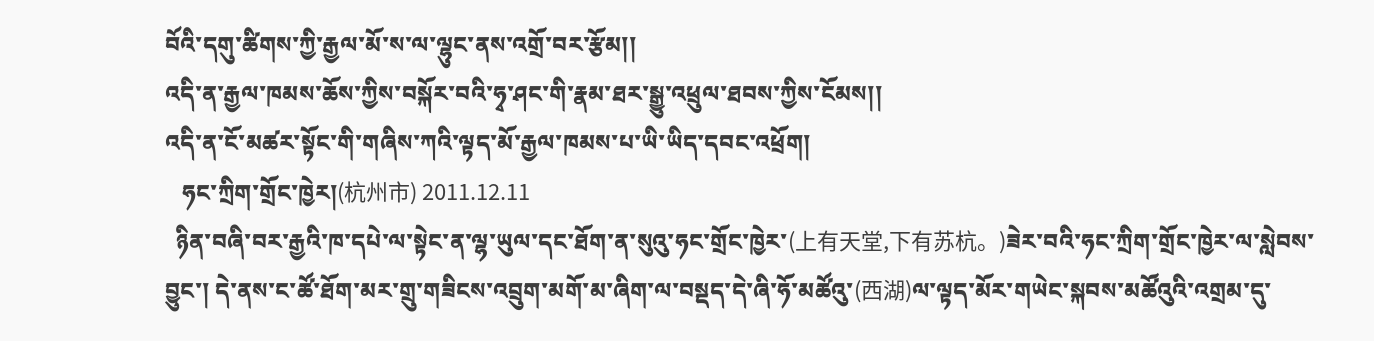བོའི་དགུ་ཚིགས་ཀྱི་རྒྱལ་མོ་ས་ལ་ལྷུང་ནས་འགྲོ་བར་རྩོམ།།
འདི་ན་རྒྱལ་ཁམས་ཆོས་ཀྱིས་བསྐོར་བའི་ཧྭ་ཤང་གི་རྣམ་ཐར་སྒྱུ་འཕྲུལ་ཐབས་ཀྱིས་ངོམས།།
འདི་ན་ངོ་མཚར་སྟོང་གི་གཞིས་ཀའི་ལྟད་མོ་རྒྱལ་ཁམས་པ་ཡི་ཡིད་དབང་འཕྲོག།
   ཧང་ཀྲིག་གྲོང་ཁྱེར།(杭州市) 2011.12.11
  ཉིན་བཞི་བར་རྒྱའི་ཁ་དཔེ་ལ་སྟེང་ན་ལྷ་ཡུལ་དང་ཐོག་ན་སུའུ་ཧང་གྲོང་ཁྱེར་(上有天堂,下有苏杭。)ཟེར་བའི་ཧང་ཀྲིག་གྲོང་ཁྱེར་ལ་སླེབས་བྱུང་། དེ་ནས་ང་ཚོ་ཐོག་མར་གྲུ་གཟིངས་འབྲུག་མགོ་མ་ཞིག་ལ་བསྡད་དེ་ཞི་ཧོ་མཚོའུ་(西湖)ལ་ལྟད་མོར་གཡེང་སྐབས་མཚོའུའི་འགྲམ་དུ་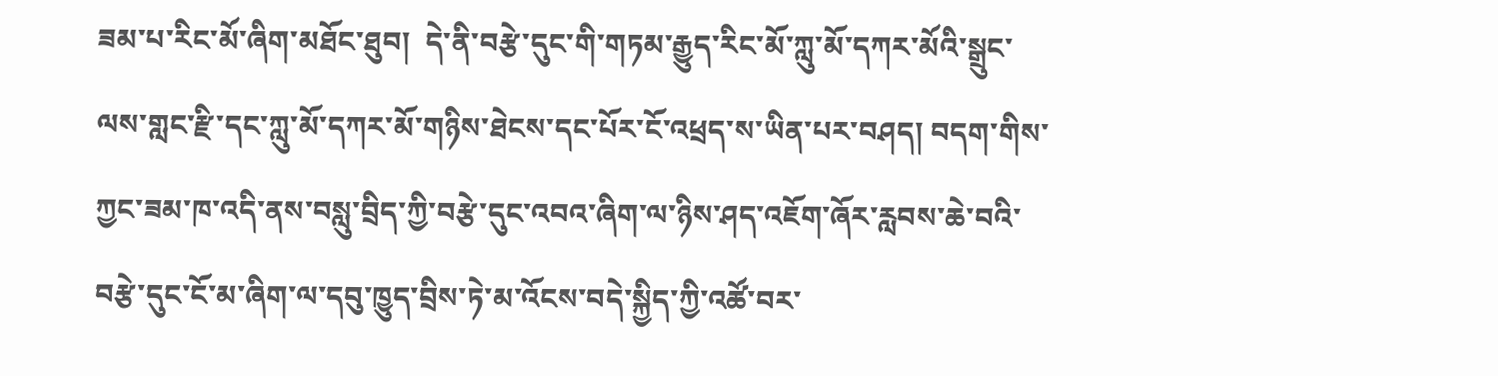ཟམ་པ་རིང་མོ་ཞིག་མཐོང་ཐུབ།  དེ་ནི་བརྩེ་དུང་གི་གཏམ་རྒྱུད་རིང་མོ་ཀླུ་མོ་དཀར་མོའི་སྒྲུང་ལས་གླང་རྫི་དང་ཀླུ་མོ་དཀར་མོ་གཉིས་ཐེངས་དང་པོར་ངོ་འཕྲད་ས་ཡིན་པར་བཤད། བདག་གིས་ཀྱང་ཟམ་ཁ་འདི་ནས་བསླུ་བྲིད་ཀྱི་བརྩེ་དུང་འབའ་ཞིག་ལ་ཉིས་ཤད་འཇོག་ཞོར་རླབས་ཆེ་བའི་བརྩེ་དུང་ངོ་མ་ཞིག་ལ་དབུ་ཁྱུད་བྲིས་ཏེ་མ་འོངས་བདེ་སྐྱིད་ཀྱི་འཚོ་བར་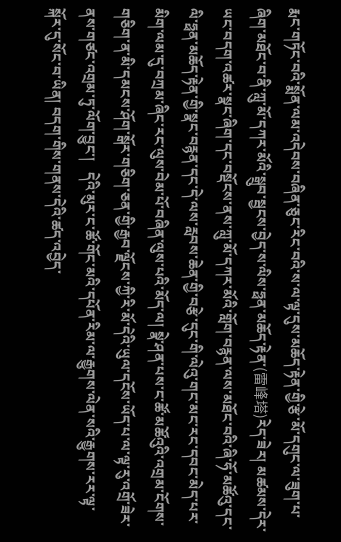རྨང་གཏོང་བའི་སྨོན་ལམ་འདེབས་བཞིན་ཅུང་རིང་བའི་ས་ལ་ལྟ་དུས་མཆོད་རྟེན་གྱི་རྩེ་མོ་དགུང་ལ་ཟུག་པ་ཞིག་མཐོང་བ་ནི་ཀླུ་མོ་དཀར་མོའི་སྒྲུབ་སྦྱངས་བྱེད་ས་ལིས་ཧྥན་མཆོད་རྟེན་(雷峰塔)རེད་ཟེར། མཚམས་དེར་ཡང་བདག་འཚར་སྣང་ཞིག་དང་བསྡོངས་ནས་ཀླུ་མོ་དཀར་མོའི་གློག་བརྙན་ལས་མཐོང་བའི་ཞི་ཧོ་མཚོའུ་དང་ལི་ཧྥན་མཆོད་རྟེན་གྱི་སྣང་བརྙན་དང་དེ་ལས་རླབས་ཆེན་གྱི་བརྩེ་དུང་གི་ལེའུ་གང་མང་རང་དབང་མེད་པར་མིག་ལམ་དུ་བཀྲམ་ཞིང་རང་ལུས་བེམ་པོ་བཞིན་ལུས་པའི་མོད་ལ། སྣེ་ཤན་པས་ང་ཚོ་མཚོའུའི་འགྲམ་ངོགས་གཅིག་ན་མི་དམངས་ཤོག་སྒོར་གཅིག་ཅན་གྱི་རྒྱབ་ལྗོངས་ཀྱི་རི་མོ་དེའི་ཡུལ་དངོས་ཡོད་པ་ལ་ལྟ་རུ་འགྲོ་ཟེར་ནས་གཙང་འགྲམ་ཏུ་ལོག་བྱུང་།   དེའི་མུར་ང་ཚོ་གོང་མའི་དཔོན་རིམ་ལ་རྒྱུགས་ལེན་སའི་རྒྱུགས་རར་ལྟ་སྐོར་དུ་སོང་བ་ཡིན། བདག་གིས་གནས་དེའི་ཚད་འབྱེད་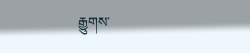རྒྱུགས་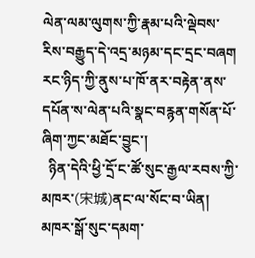ལེན་ལམ་ལུགས་ཀྱི་རྣམ་པའི་ལྡེབས་རིས་བརྒྱུད་དེ་འདྲ་མཉམ་དང་དྲང་བཞག  རང་ཉིད་ཀྱི་ནུས་པ་ཁོ་ནར་བརྟེན་ནས་དཔོན་ས་ལེན་པའི་སྣང་བརྙན་གསོན་པོ་ཞིག་ཀྱང་མཐོང་བྱུང་།
  ཉིན་དེའི་ཕྱི་དྲོ་ང་ཚོ་སུང་རྒྱལ་རབས་ཀྱི་མཁར་(宋城)ནང་ལ་སོང་བ་ཡིན། མཁར་སྒོ་སུང་དམག་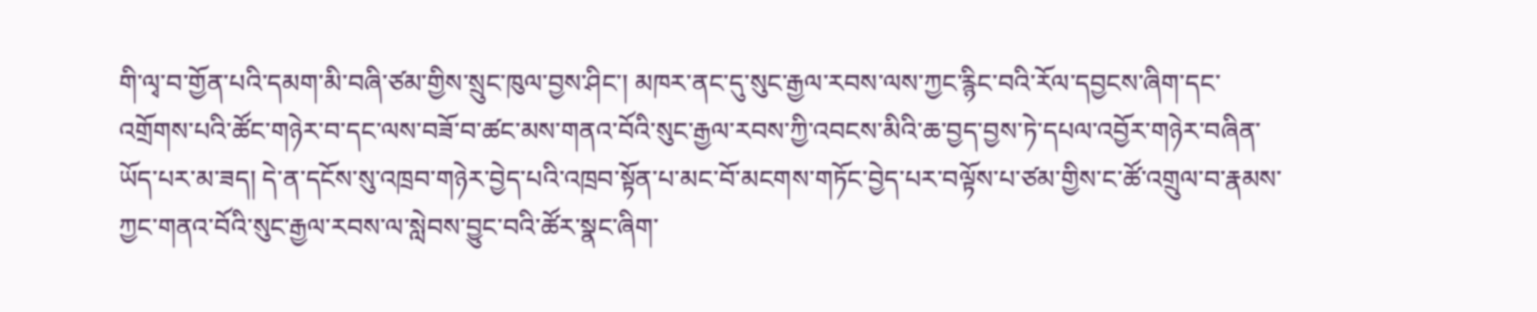གི་ལྭ་བ་གྱོན་པའི་དམག་མི་བཞི་ཙམ་གྱིས་སྲུང་ཁུལ་བྱས་ཤིང་། མཁར་ནང་དུ་སུང་རྒྱལ་རབས་ལས་ཀྱང་རྙིང་བའི་རོལ་དབྱངས་ཞིག་དང་འགྲོགས་པའི་ཚོང་གཉེར་བ་དང་ལས་བཟོ་བ་ཚང་མས་གནའ་བོའི་སུང་རྒྱལ་རབས་ཀྱི་འབངས་མིའི་ཆ་བྱད་བྱས་ཏེ་དཔལ་འབྱོར་གཉེར་བཞིན་ཡོད་པར་མ་ཟད། དེ་ན་དངོས་སུ་འཁྲབ་གཉེར་བྱེད་པའི་འཁྲབ་སྟོན་པ་མང་བོ་མངགས་གཏོང་བྱེད་པར་བལྟོས་པ་ཙམ་གྱིས་ང་ཚོ་འགྲུལ་བ་རྣམས་ཀྱང་གནའ་བོའི་སུང་རྒྱལ་རབས་ལ་སླེབས་བྱུང་བའི་ཚོར་སྣང་ཞིག་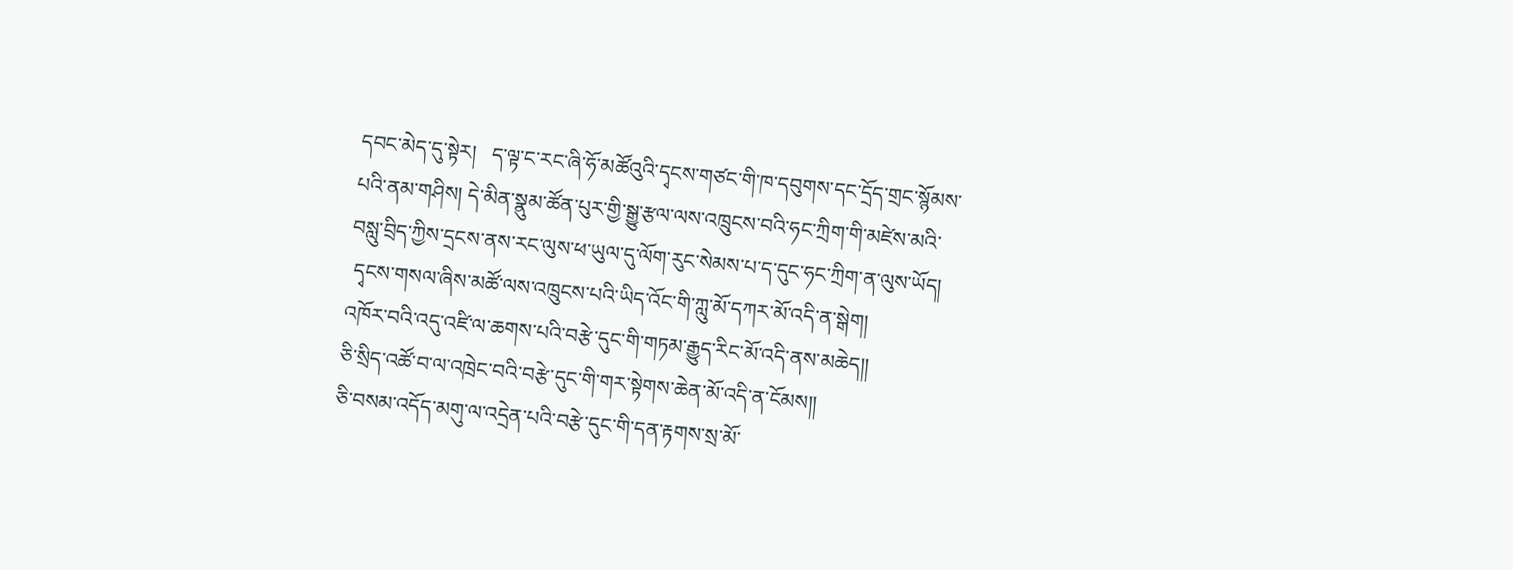དབང་མེད་དུ་སྟེར།   ད་ལྟ་ང་རང་ཞི་ཧོ་མཚོའུའི་དྭངས་གཙང་གི་ཁ་དབུགས་དང་དྲོད་གྲང་སྙོམས་པའི་ནམ་གཤིས། དེ་མིན་སྣུམ་ཚོན་པུར་གྱི་སྒྱུ་རྩལ་ལས་འཁྲུངས་བའི་ཧང་ཀྲིག་གི་མཛེས་མའི་བསླུ་བྲིད་ཀྱིས་དྲངས་ནས་རང་ལུས་ཕ་ཡུལ་དུ་ལོག་རུང་སེམས་པ་ད་དུང་ཧང་ཀྲིག་ན་ལུས་ཡོད།
 དྭངས་གསལ་ཞིས་མཚོ་ལས་འཁྲུངས་པའི་ཡིད་འོང་གི་ཀླུ་མོ་དཀར་མོ་འདི་ན་སྒེག།
འཁོར་བའི་འདུ་འཛི་ལ་ཆགས་པའི་བརྩེ་དུང་གི་གཏམ་རྒྱུད་རིང་མོ་འདི་ནས་མཆེད།།
ཅི་སྲིད་འཚོ་བ་ལ་འཁྲེང་བའི་བརྩེ་དུང་གི་གར་སྟེགས་ཆེན་མོ་འདི་ན་ངོམས།།
ཅི་བསམ་འདོད་མགུ་ལ་འདྲེན་པའི་བརྩེ་དུང་གི་དན་རྟགས་སྲ་མོ་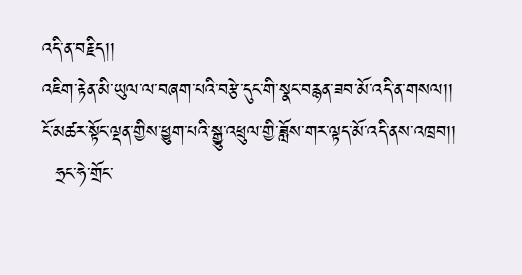འདི་ན་བརྗིད།།
འཇིག་རྟེན་མི་ཡུལ་ལ་བཞག་པའི་བརྩེ་དུང་གི་སྣང་བརྙན་ཟབ་མོ་འདི་ན་གསལ།།
ངོ་མཚར་སྟོང་ལྡན་གྱིས་ཕྱུག་པའི་སྒྱུ་འཕྲུལ་གྱི་ཟློས་གར་ལྟད་མོ་འདི་ནས་འཁྲབ།།
  ཧྲང་ཧེ་གྲོང་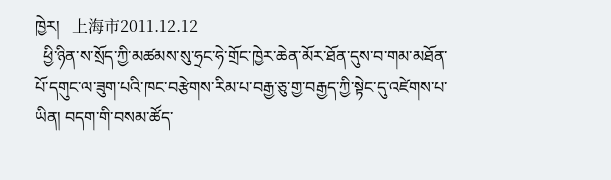ཁྱེར།   上海市2011.12.12
  ཕྱི་ཉིན་ས་སྲོད་ཀྱི་མཚམས་སུ་ཧྲང་ཧེ་གྲོང་ཁྱེར་ཆེན་མོར་ཐོན་དུས་བ་གམ་མཐོན་པོ་དགུང་ལ་ཟུག་པའི་ཁང་བརྩེགས་རིམ་པ་བརྒྱ་ཅུ་གྱ་བརྒྱད་ཀྱི་སྟེང་དུ་འཛེགས་པ་ཡིན། བདག་གི་བསམ་ཚོད་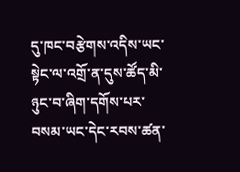དུ་ཁང་བརྩེགས་འདིས་ཡང་སྟེང་ལ་འགྲོ་ན་དུས་ཚོད་མི་ཉུང་བ་ཞིག་དགོས་པར་བསམ་ཡང་དེང་རབས་ཚན་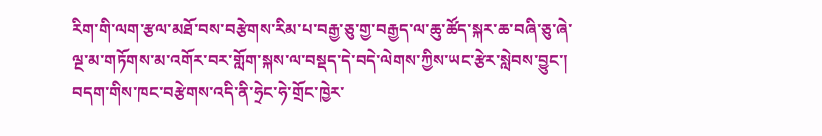རིག་གི་ལག་རྩལ་མཐོ་བས་བརྩེགས་རིམ་པ་བརྒྱ་ཅུ་གྱ་བརྒྱད་ལ་ཆུ་ཚོད་སྐར་ཆ་བཞི་ཅུ་ཞེ་ལྔ་མ་གཏོགས་མ་འགོར་བར་གློག་སྐས་ལ་བསྡད་དེ་བདེ་ལེགས་ཀྱིས་ཡང་རྩེར་སླེབས་བྱུང་། བདག་གིས་ཁང་བརྩེགས་འདི་ནི་ཧྲེང་ཧེ་གྲོང་ཁྱེར་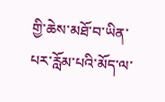གྱི་ཆེས་མཐོ་བ་ཡིན་པར་རློམ་པའི་མོད་ལ་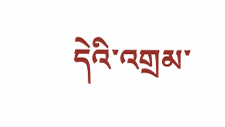དེའི་འགྲམ་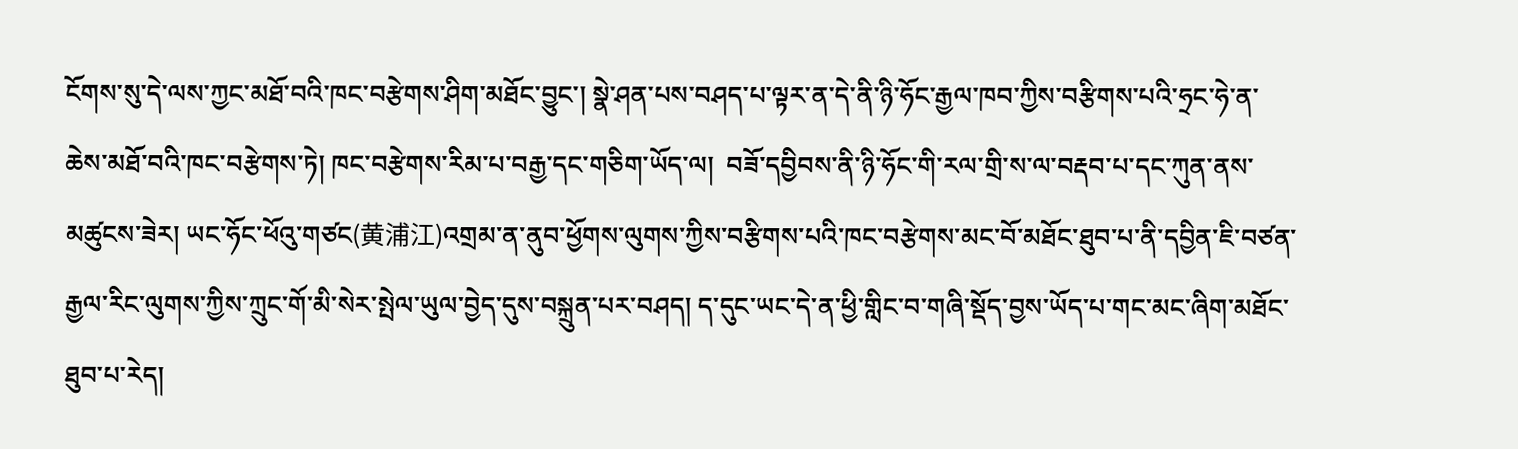ངོགས་སུ་དེ་ལས་ཀྱང་མཐོ་བའི་ཁང་བརྩེགས་ཤིག་མཐོང་བྱུང་། སྣེ་ཤན་པས་བཤད་པ་ལྟར་ན་དེ་ནི་ཉི་ཧོང་རྒྱལ་ཁབ་ཀྱིས་བརྩིགས་པའི་ཧྲང་ཧེ་ན་ཆེས་མཐོ་བའི་ཁང་བརྩེགས་ཏེ། ཁང་བརྩེགས་རིམ་པ་བརྒྱ་དང་གཅིག་ཡོད་ལ།  བཟོ་དབྱིབས་ནི་ཉི་ཧོང་གི་རལ་གྲི་ས་ལ་བརྡབ་པ་དང་ཀུན་ནས་མཚུངས་ཟེར། ཡང་ཧོང་ཕོའུ་གཙང(黄浦江)འགྲམ་ན་ནུབ་ཕྱོགས་ལུགས་ཀྱིས་བརྩིགས་པའི་ཁང་བརྩེགས་མང་བོ་མཐོང་ཐུབ་པ་ནི་དབྱིན་ཇི་བཙན་རྒྱལ་རིང་ལུགས་ཀྱིས་ཀྲུང་གོ་མི་སེར་སྤེལ་ཡུལ་བྱེད་དུས་བསྐྲུན་པར་བཤད། ད་དུང་ཡང་དེ་ན་ཕྱི་གླིང་བ་གཞི་སྡོད་བྱས་ཡོད་པ་གང་མང་ཞིག་མཐོང་ཐུབ་པ་རེད།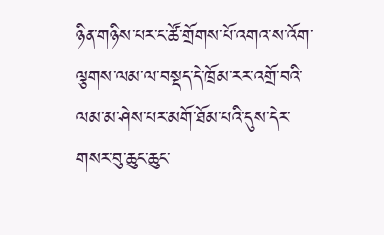ཉིན་གཉིས་པར་ང་ཚོ་གྲོགས་པོ་འགའ་ས་འོག་ལྕགས་ལམ་ལ་བསྡད་དེ་ཁྲོམ་རར་འགྲོ་བའི་ལམ་མ་ཤེས་པར་མགོ་ཐོམ་པའི་དུས་དེར་གསར་བུ་ཆུང་ཆུང་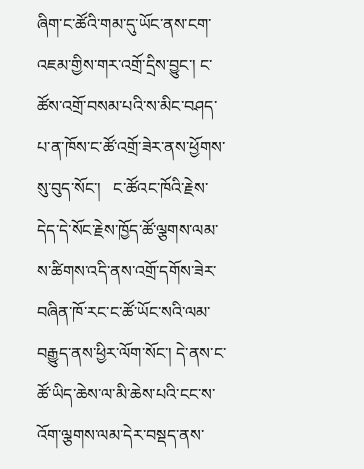ཞིག་ང་ཚོའི་གམ་དུ་ཡོང་ནས་ངག་འཇམ་གྱིས་གར་འགྲོ་དྲིས་བྱུང་། ང་ཚོས་འགྲོ་བསམ་པའི་ས་མིང་བཤད་པ་ན་ཁོས་ང་ཚོ་འགྲོ་ཟེར་ནས་ཕྱོགས་སུ་བུད་སོང་།   ང་ཚོའང་ཁོའི་རྗེས་དེད་དེ་སོང་རྗེས་ཁྱོད་ཚོ་ལྕགས་ལམ་ས་ཚིགས་འདི་ནས་འགྲོ་དགོས་ཟེར་བཞིན་ཁོ་རང་ང་ཚོ་ཡོང་སའི་ལམ་བརྒྱུད་ནས་ཕྱིར་ལོག་སོང་། དེ་ནས་ང་ཚོ་ཡིད་ཆེས་ལ་མི་ཆེས་པའི་ངང་ས་འོག་ལྕགས་ལམ་དེར་བསྡད་ནས་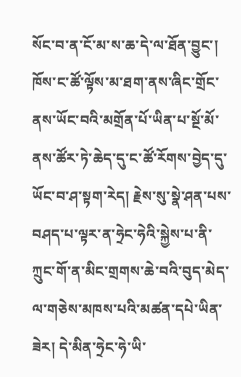སོང་བ་ན་ངོ་མ་ས་ཆ་དེ་ལ་ཐོན་བྱུང་། ཁོས་ང་ཚོ་ལྟོས་མ་ཐག་ནས་ཞིང་གྲོང་ནས་ཡོང་བའི་མགྲོན་པོ་ཡིན་པ་སྔོ་མོ་ནས་ཚོར་ཏེ་ཆེད་དུ་ང་ཚོ་རོགས་བྱེད་དུ་ཡོང་བ་ཤ་སྟག་རེད། རྗེས་སུ་སྣེ་ཤན་པས་བཤད་པ་ལྟར་ན་ཧྲེང་ཧེའི་སྐྱེས་པ་ནི་ཀྲུང་གོ་ན་མིང་གྲགས་ཆེ་བའི་བུད་མེད་ལ་གཅེས་མཁས་པའི་མཚན་དཔེ་ཡིན་ཟེར། དེ་མིན་ཧྲེང་ཧེ་ཡི་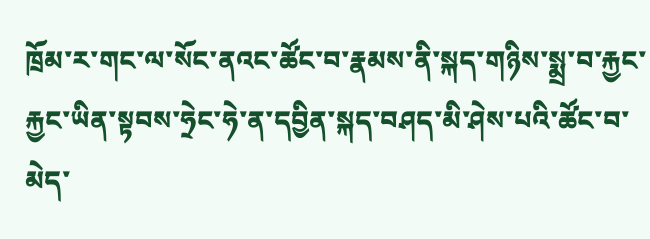ཁྲོམ་ར་གང་ལ་སོང་ནའང་ཚོང་བ་རྣམས་ནི་སྐད་གཉིས་སྨྲ་བ་རྐྱང་རྐྱང་ཡིན་སྟབས་ཧྲེང་ཧེ་ན་དབྱིན་སྐད་བཤད་མི་ཤེས་པའི་ཚོང་བ་མེད་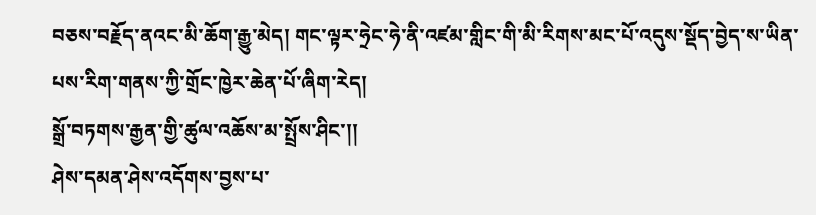བཅས་བརྗོད་ནའང་མི་ཆོག་རྒྱུ་མེད། གང་ལྟར་ཧྲེང་ཧེ་ནི་འཛམ་གླིང་གི་མི་རིགས་མང་པོ་འདུས་སྡོད་བྱེད་ས་ཡིན་པས་རིག་གནས་ཀྱི་གྲོང་ཁྱེར་ཆེན་པོ་ཞིག་རེད།
སྒྲོ་བཏགས་རྒྱན་གྱི་ཚུལ་འཆོས་མ་སྤྲོས་ཤིང་།།
ཤེས་དམན་ཤེས་འདོགས་བྱས་པ་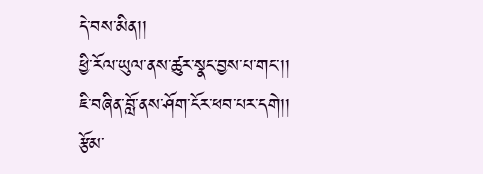དེ་བས་མིན།།
ཕྱི་རོལ་ཡུལ་ནས་ཚུར་སྣང་བྱས་པ་གང་།།
ཇི་བཞིན་བློ་ནས་ཤོག་ངོར་ཕབ་པར་དགེ།།
རྩོམ་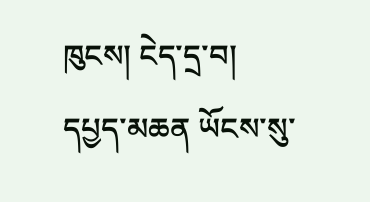ཁུངས། ངེད་དྲ་བ།
དཔྱད་མཆན ཡོངས་སུ་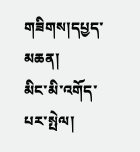གཟིགས།དཔྱད་མཆན།
མིང་མི་འགོད་པར་སྤེལ།